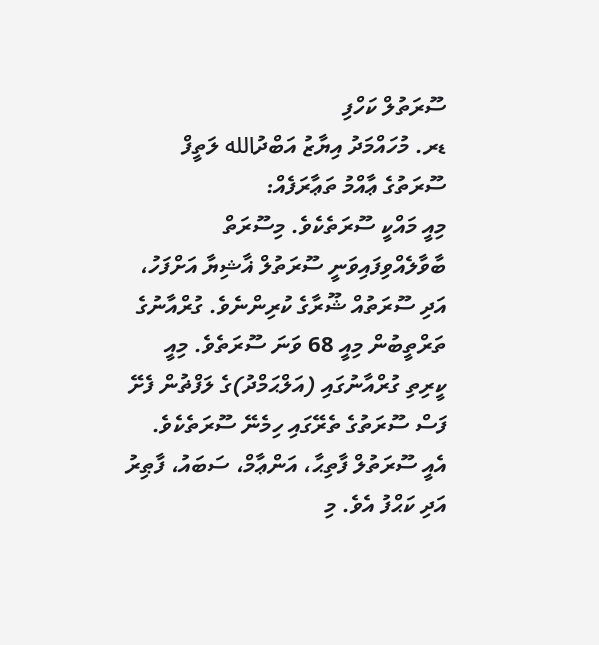ސޫރަތުލް ކަހްފި
ޑރ. މުހައްމަދު އިޔާޒު އަބްދުالله ލަތީފް
ސޫރަތުގެ ޢާއްމު ތަޢާރަފެއް:
މިއީ މައްކީ ސޫރަތެކެވެ. މިސޫރަތް ބާވާލެއްވިފައިވަނީ ސޫރަތުލް ޣާޝިޔާ އަށްފަހު، އަދި ސޫރަތުއް ޝޫރާގެ ކުރިންނެވެ. ގުރްއާނުގެ ތަރްތީބުން މިއީ 68 ވަނަ ސޫރަތެވެ. މިއީ ކީރިތި ގުރްއާނުގައި (އަލްޙަމްދު)ގެ ލަފްޡުން ފެށޭ ފަސް ސޫރަތުގެ ތެރޭގައި ހިމެނޭ ސޫރަތެކެވެ. އެއީ ސޫރަތުލް ފާތިޙާ، އަންޢާމް، ސަބައު، ފާޠިރު އަދި ކަޙްފު އެވެ. މި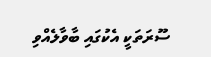ސޫރަތަކީ އެކުގައި ބާވާލެއްވި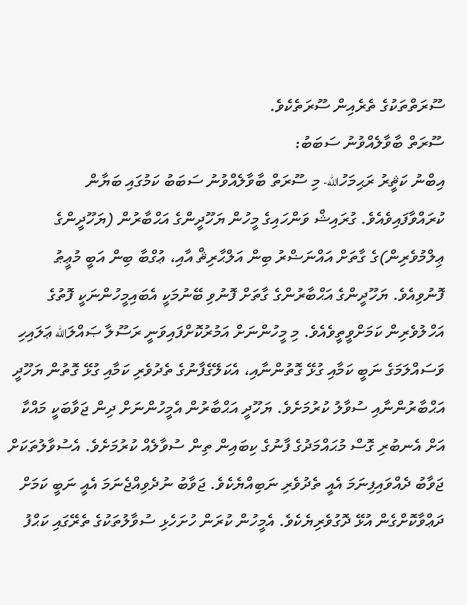ސޫރަތްތަކުގެ ތެރެއިން ސޫރަތެކެވެ.
ސޫރަތް ބާވާލެއްވުނު ސަބަބު:
އިބްނު ކަޘީރު ރަޙިމަހުالله- މި ސޫރަތް ބާވާލެއްވުނު ސަބަބު ކަމުގައި ބަޔާން ކުރައްވާފައިވެއެވެ. ގުރައިޝް ވަންހައިގެ މީހުން ޔަހޫދީންގެ އަޙްބާރުން (ޔަހޫދީންގެ ޢިލްމުވެރިން)ގެ ގާތަށް އައްނަޟްރު ބިން އަލްޙާރިޘް އާއި، ޢުގްބާ ބިން އަބީ މުޢީޠު ފޮނުވިއެވެ. ޔަހޫދީންގެ އަޙްބާރުންގެ ގާތަށް ފޮނުވި ބޭނުމަކީ އެބައިމީހުންނަކީ ފޮތުގެ އަހްލުވެރިން ކަމަށްވީތީވެއެވެ. މި މީހުންނަށް އަމުރުކޮށްފައިވަނީ ރަސޫލާ ޞައްލަالله ޢަލައިހި ވަސައްލަމަގެ ނަބީ ކަމާއި ގުޅޭ ގޮތުންނާއި، އެކަލޭގެފާނުގެ ތެދުވެރި ކަމާއި ގުޅޭ ގޮތުން ޔަހޫދީ އަޙްބާރުންނާއި ސުވާލު ކުރުމަށެވެ. ޔަހޫދީ އަޙްބާރުން އެމީހުންނަށް ދިން ޖަވާބަކީ މައްކާ އަށް އެނބުރި ގޮސް މުޙައްމަދުގެ ފާނުގެ ކިބައިން ތިން ސުވާލެއް ކުރުމަށެވެ. އެސުވާލުތަކަށް ޖަވާބު ދެއްވައިފިނަމަ އެއީ ތެދުވެރި ނަބިއްޔެކެވެ. ޖަވާބު ނުދެވިއްޖެނަމަ އެއީ ނަބީ ކަމަށް ދަޢްވާކޮށްގެން އުޅޭ ދޮގުވެރިޔެކެވެ. އެމީހުން ކުރަން ހުށަހެޅި ސުވާލުތަކުގެ ތެރޭގައި ކަޙްފު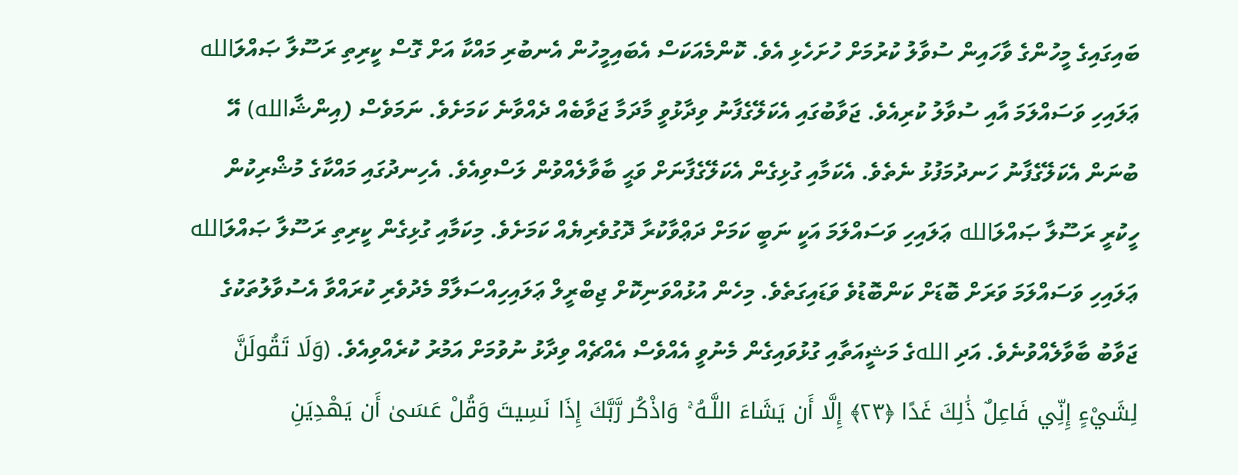ބައިގައިގެ މީހުންގެ ވާހައިން ސުވާލު ކުރުމަށް ހުށަހެޅި އެވެ. ކޮންމެއަކަސް އެބައިމީހުން އެނބުރި މައްކާ އަށް ގޮސް ކީރިތި ރަސޫލާ ޞައްލަالله ޢަލައިހި ވަސައްލަމަ އާއި ސުވާލު ކުރިއެވެ. ޖަވާބުގައި އެކަލޭގެފާނު ވިދާޅުވީ މާދަމާ ޖަވާބެއް ދެއްވާނެ ކަމަށެވެ. ނަމަވެސް (އިންޝާالله) އޭ ބުނަން އެކަލޭގެފާނު ހަނދުމަފުޅު ނެތެވެ. އެކަމާއި ގުޅިގެން އެކަލޭގެފާނަށް ވަޙީ ބާވާލެއްވުން ލަސްވިއެވެ. އެހިނދުގައި މައްކާގެ މުޝްރިކުން ހީކުރީ ރަސޫލާ ޞައްލަالله ޢަލައިހި ވަސައްލަމަ އަކީ ނަބީ ކަމަށް ދަޢްވާކުރާ ދޮގުވެރިޔެއް ކަމަށެވެ. މިކަމާއި ގުޅިގެން ކީރިތި ރަސޫލާ ޞައްލަالله ޢަލައިހި ވަސައްލަމަ ވަރަށް ބޮޑަށް ކަންބޮޑުވެ ވަޑައިގަތެވެ. މިހެން އުޅުއްވަނިކޮށް ޖިބްރީލް ޢަލައިހިއްސަލާމް މެދުވެރި ކުރައްވާ އެސުވާލުތަކުގެ ޖަވާބު ބާވާލެއްވުނެވެ. އަދި اللهގެ މަޝީއަތާއި ގުޅުވައިގެން މެނުވީ އެއްވެސް އެއްޗެއް ވިދާޅު ނުވުމަށް އަމުރު ކުރެއްވިއެވެ. (وَلَا تَقُولَنَّ لِشَيْءٍ إِنِّي فَاعِلٌ ذَٰلِكَ غَدًا ﴿٢٣﴾ إِلَّا أَن يَشَاءَ اللَّـهُ ۚ وَاذْكُر رَّبَّكَ إِذَا نَسِيتَ وَقُلْ عَسَىٰ أَن يَهْدِيَنِ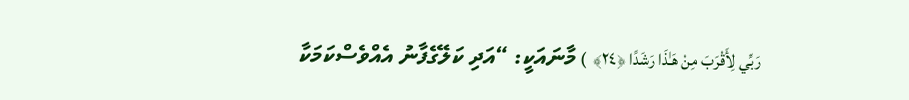رَبِّي لِأَقْرَبَ مِنْ هَـٰذَا رَشَدًا ﴿٢٤﴾  ) މާނައަކީ: “އަދި ކަލޭގެފާނު އެއްވެސްކަމަކާ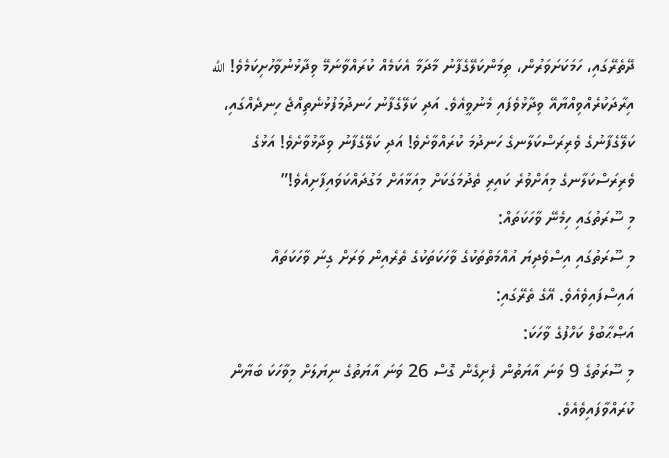ދޭތެރޭގައި، ހަމަކަށަވަރުން، ތިމަންކަލޭގެފާނު މާދަމާ އެކަމެއް ކުރައްވާނަމޭ ވިދާޅުނުވާހުށިކަމެވެ! اللَّه އިރާދަކުރެއްވިއްޔާއޭ ވިދާޅުވެފައި މެނުވީއެވެ. އަދި ކަލޭގެފާނު ހަނދުމަފުޅުނެތިއްޖެ ހިނދެއްގައި، ކަލޭގެފާނުގެ ވެރިރަސްކަލާނގެ ހަނދުމަ ކުރައްވާށެވެ! އަދި ކަލޭގެފާނު ވިދާޅުވާށެވެ! އަޅުގެ ވެރިރަސްކަލާނގެ މިއަށްވުރެ ކައިރި ތެދުމަގަކަށް މިއަޅާއަށް މަގުދައްކަވައިފާށިއެވެ!”
މި ސޫރަތުގައި ހިމެނޭ ވާހަކަތައް:
މި ސޫރަތުގައި އިސްވެދިޔަ އުއްމަތްތަކުގެ ވާހަކަތަކުގެ ތެރެއިން ވަރަށް ގިނަ ވާހަކަތައް އައިސްފައިވެއެވެ. އޭގެ ތެރޭގައި:
އަޞްޙާބުލް ކަހްފުގެ ވާހަކަ:
މި ސޫރަތުގެ 9 ވަނަ އާޔަތުން ފެށިގެން ގޮސް 26 ވަނަ އާޔަތުގެ ނިޔަލަށް މިވާހަކަ ބަޔާން ކުރައްވާފައިވެއެވެ.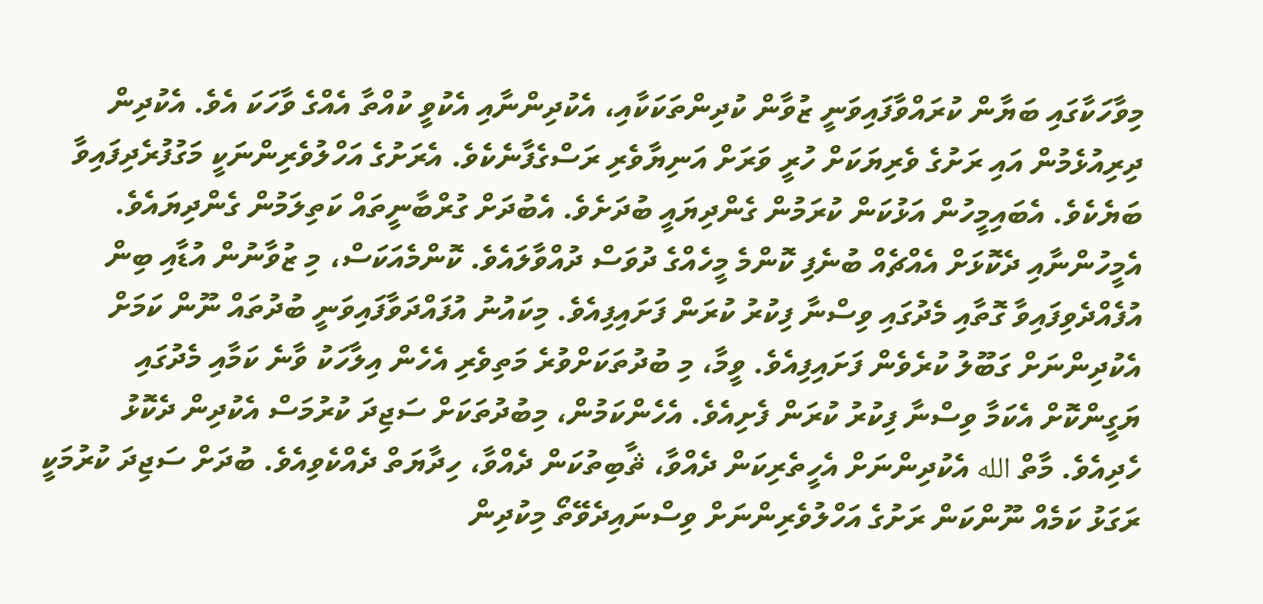މިވާހަކާގައި ބަޔާން ކުރައްވާފައިވަނީ ޒުވާން ކުދިންތަކަކާއި، އެކުދިންނާއި އެކުވީ ކުއްތާ އެއްގެ ވާހަކަ އެވެ. އެކުދިން ދިރިއުޅެމުން އައި ރަށުގެ ވެރިޔަކަށް ހުރީ ވަރަށް އަނިޔާވެރި ރަސްގެފާނެކެވެ. އެރަށުގެ އަހްލުވެރިންނަކީ މަގުފުރެދިފައިވާ ބަޔެކެވެ. އެބައިމީހުން އަޅުކަން ކުރަމުން ގެންދިޔައީ ބުދަށެވެ. އެބުދަށް ގުރްބާނީތައް ކަތިލަމުން ގެންދިޔައެވެ. އެމީހުންނާއި ދެކޮޅަށް އެއްޗެއް ބުނެފި ކޮންމެ މީހެއްގެ ދުވަސް ދުއްވާލައެވެ. ކޮންމެއަކަސް، މި ޒުވާނުން އުޑާއި ބިން އުފެއްދެވިފައިވާ ގޮތާއި މެދުގައި ވިސްނާ ފިކުރު ކުރަން ފަށައިފިއެވެ. މިކައުނު އުފައްދަވާފައިވަނީ ބުދުތައް ނޫން ކަމަށް އެކުދިންނަށް ގަބޫލު ކުރެވެން ފަށައިފިއެވެ. ވީމާ، މި ބުދުތަކަށްވުރެ މަތިވެރި އެހެން އިލާހަކު ވާނެ ކަމާއި މެދުގައި ޔަގީންކޮށް އެކަމާ ވިސްނާ ފިކުރު ކުރަން ފެށިއެވެ. އެހެންކަމުން، މިބުދުތަކަށް ސަޖިދަ ކުރުމަސް އެކުދިން ދެކޮޅު ހެދިއެވެ. މާތް الله އެކުދިންނަށް އެހީތެރިކަން ދެއްވާ، ޘާބިތުކަން ދެއްވާ، ހިދާޔަތް ދެއްކެވިއެވެ. ބުދަށް ސަޖިދަ ކުރުމަކީ ރަގަޅު ކަމެއް ނޫންކަން ރަށުގެ އަހްލުވެރިންނަށް ވިސްނައިދެވޭތޯ މިކުދިން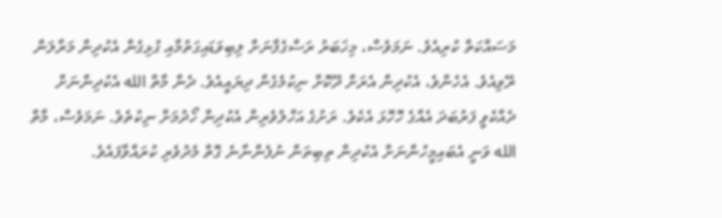މަސައްކަތް ކުރިއެވެ. ނަމަވެސް، މިޚަބަރު ރަސްގެފާނަށް ލިބިވަޑައިގަތުމާއި ގުޅިގެން އެކުދިން މަރާލަން ރޭވިއެވެ. އެހެންވެ، އެކުދިން އެރަށް ދޫކޮށް ނިކުމެގެން ދިޔައީއެވެ. ދެން މާތް الله އެކުދިންނަށް ދެއްކެވީ ފަރުބަދަ އެއްގެ ހޮހޮޅަ އެކެވެ. ރަށުގެ އަހްލުވެރިން އެކުދިން ހޯދުމަށް ނިކުތެވެ. ނަމަވެސް، މާތް الله ވަނީ އެބައިމީހުންނަށް އެކުދިން ތިބިތަން ނުފެންނާނެ ގޮތް މެދުވެރި ކުރައްވާފައެވެ.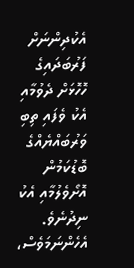އެކުދިންނަށް ފަރުބަދައިގެ ހޮހޮޅަށް ދެވުމާއި އެކު ވެފައި ތިބި ވަރުބައްޔެއްގެ ބޮޑުކަމުން އޮށޯވެލުމާއި އެކު ނިދުނެވެ. އެހެންނަމަވެސް،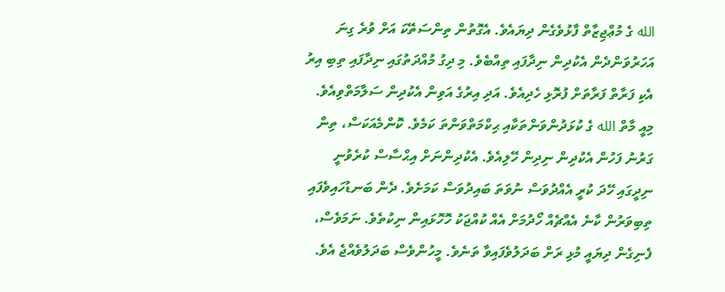الله ގެ މުޢްޖިޒާތް ފާޅުވެގެން ދިޔައެވެ. އެގޮތުން ތިންސަތޭކަ އަށް ވުރެ ގިނަ އަހަރުވަންދެން އެކުދިން ނިދާފައި ތިއްބެވެ. މި ދިގު މުއްދަތުގައި ނިދާފައި ތިބި އިރު އެކި ފަރާތް ފަރާތަށް ފުރޮޅި ހެދިއެވެ. އަދި އިރުގެ އަވިން އެކުދިން ސަލާމަތްވިއެވެ. މިއީ މާތް الله ގެ ކުޅަދުންވަންތަކާއި ޙިކްމަތްވަންތަ ކަމެވެ. ކޮންމެއަކަސް، ތިން ގަރުނު ފަހުން އެކުދިން ނިދިން ހޭލިއެވެ. އެކުދިންނަށް އިޙްސާސް ކުރެވުނީ ނިދީގައި ހޭދަ ކުރީ އެއްދުވަސް ނުވަތަ ބައިދުވަސް ކަމަށެވެ. ދެން ބަނޑުހައިވެފައި ތިބިވަރުން ކާނެ އެއްޗެއް ހޯދުމަށް އެއް ކުއްޖަކު ހޮހޮޅައިން ނިކުތެވެ. ނަމަވެސް، ފެނިގެން ދިޔައީ މުޅި ރަށް ބަދަލުވެފައިވާ ތަނެވެ. މީހުންވެސް ބަދަލުވެއްޖެ އެވެ.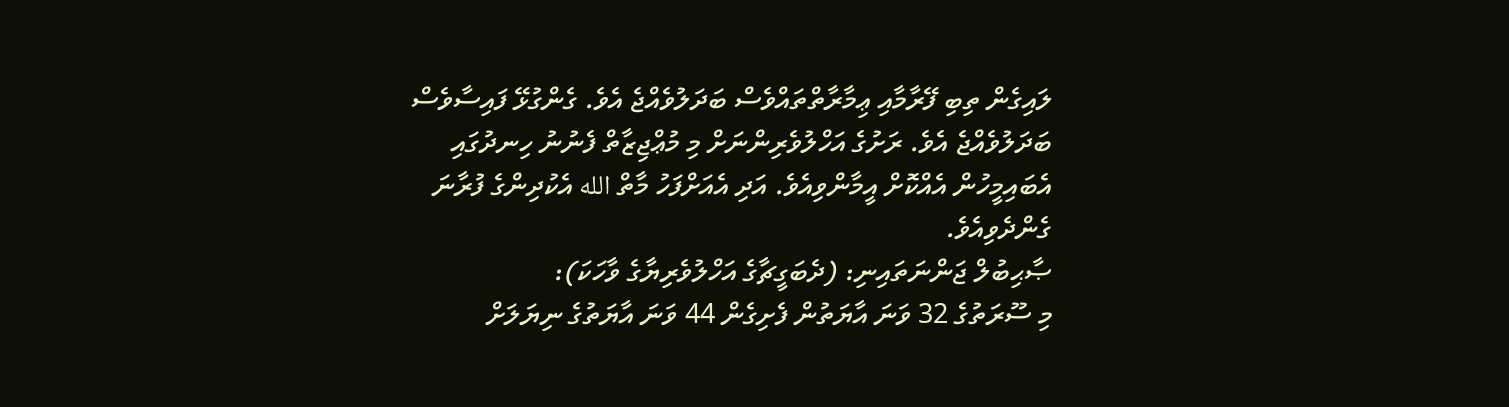ލައިގެން ތިބި ފޭރާމާއި ޢިމާރާތްތައްވެސް ބަދަލުވެއްޖެ އެވެ. ގެންގުޅޭ ފައިސާވެސް ބަދަލުވެއްޖެ އެވެ. ރަށުގެ އަހްލުވެރިންނަށް މި މުޢްޖިޒާތް ފެނުނު ހިނދުގައި އެބައިމީހުން އެއްކޮށް އީމާންވިއެވެ. އަދި އެއަށްފަހު މާތް الله އެކުދިންގެ ފުރާނަ ގެންދެވިއެވެ.
ޞާޙިބުލް ޖަންނަތައިނި: (ދެބަގީޗާގެ އަހްލުވެރިޔާގެ ވާހަކަ):
މި ސޫރަތުގެ 32 ވަނަ އާޔަތުން ފެށިގެން 44 ވަނަ އާޔަތުގެ ނިޔަލަށް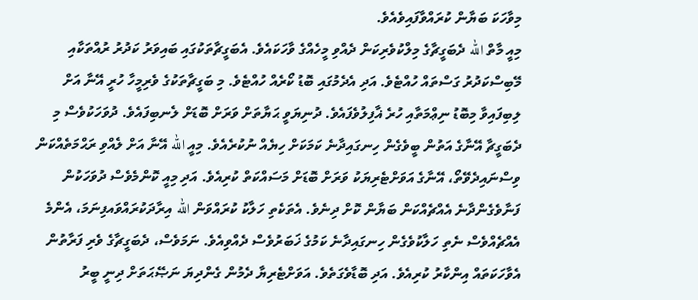މިވާހަކަ ބަޔާން ކުރައްވާފައިވެއެވެ.
މިއީ މާތް الله ދެބަގީޗާގެ މިލްކުވެރިކަން ދެއްވި މީހެއްގެ ވާހަކައެވެ. އެބަގީޗާތަކުގައި ބައިވަރު ކަދުރު ރުއްތަކާއި މޭބިސްކަދުރު ގަސްތައް ހުއްޓެވެ. އަދި އެދެމުގައި ބޮޑު ކޯރެއް ހުއްޓެވެ. މި ބަގީޗާތަކުގެ ވެރިމީހާ ހުރީ އޭނާ އަށް ލިބިފައިވާ މިބޮޑު ނިޢްމަތާއި ހުރެ ޣާފިލުވެފައެވެ. ދުނިޔަވީ ޙަޔާތަށް ވަރަށް ބޮޑަށް ލެނބިފައެވެ. ދުވަހަކުވެސް މި ދެބަގީޗާ އޭނާގެ އަތުން ބީވެގެން ހިނގައިދާނެ ކަމަކަށް ހިޔެއް ނުކުރެއެވެ. މިއީ الله އޭނާ އަށް ލެއްވި ރަޙްމަތެއްކަން ވިސްނައިދެވޭތޯ، އޭނާގެ އަވަށްޓެރިޔަކު ވަރަށް ބޮޑަށް މަސައްކަތް ކުރިއެވެ. އަދި މިއީ ކޮންމެވެސް ދުވަހަކުން ފަނާވެގެންދާނެ އެއްޗެއްކަން ބަޔާން ކޮށް ދިނެވެ. އެތަކެތި ހަލާކު ކުރައްވަން الله އިރާދަކުރައްވައފިނަމަ، އެންމެ އެއްޗެއްވެސް ނެތި ހަލާކުވެގެން ހިނގައިދާނެ ކަމުގެ ޚަބަރުވެސް ދެއްވިއެވެ. ނަމަވެސް، ދެބަގީޗާގެ ވެރި ފަރާތުން އެވާހަކަތައް އިންކާރު ކުރިއެވެ. އަދި ބޮޑާވެގަތެވެ. އަވަށްޓެރިޔާ ދެމުން ގެންދިޔަ ނަޞޭޙަތަށް ދިނީ ބީރު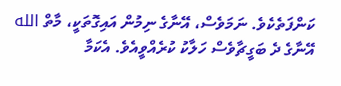ކަންފަތެކެވެ. ނަމަވެސް، އޭނާގެ ނިމުން އައިގޮތަކީ، މާތް الله އޭނާގެ ދެ ބަގީޗާވެސް ހަލާކު ކުރެއްވީއެވެ. އެކަމާ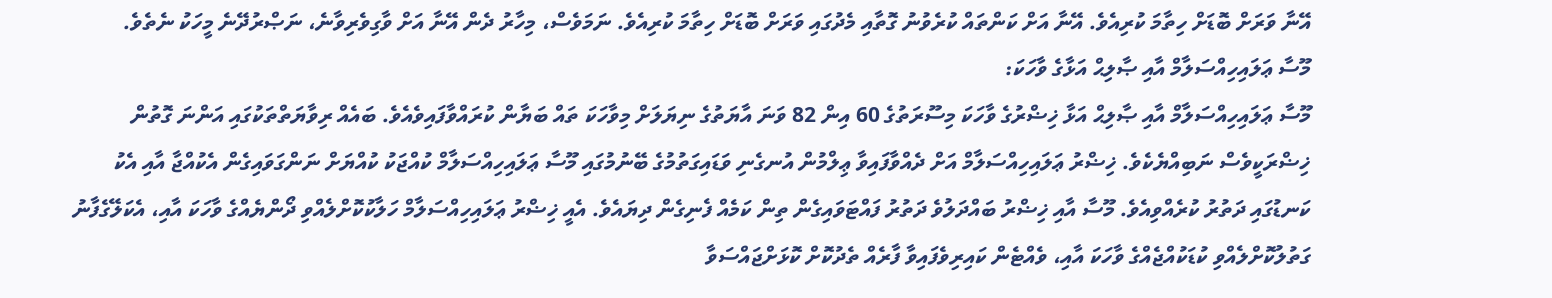އޭނާ ވަރަށް ބޮޑަށް ހިތާމަ ކުރިއެވެ. އޭނާ އަށް ކަންތައް ކުރެވުނު ގޮތާއި މެދުގައި ވަރަށް ބޮޑަށް ހިތާމަ ކުރިއެވެ. ނަމަވެސް، މިހާރު ދެން އޭނާ އަށް ވާގިވެރިވާނެ، ނަޞްރުދޭނެ މީހަކު ނެތެވެ.
މޫސާ ޢަލައިހިއްސަލާމް އާއި ޞާލިޙް އަޅާގެ ވާހަކަ:
މޫސާ ޢަލައިހިއްސަލާމް އާއި ޞާލިޙް އަޅާ ޚިޟްރުގެ ވާހަކަ މިސޫރަތުގެ 60 އިން 82 ވަނަ އާޔަތުގެ ނިޔަލަށް މިވާހަކަ ތައް ބަޔާން ކުރައްވާފައިވެއެވެ. ބައެއް ރިވާޔަތްތަކުގައި އަންނަ ގޮތުން ޚިޟްރަކީވެސް ނަބިއްޔެކެވެ. ޚިޟްރު ޢަލައިހިއްސަލާމް އަށް ދެއްވާފައިވާ ޢިލްމުން އުނގެނި ވަޑައިގަތުމުގެ ބޭނުމުގައި މޫސާ ޢަލައިހިއްސަލާމް ކުއްޖަކު ކުއްޔަށް ނަންގަވައިގެން އެކުއްޖާ އާއި އެކު ކަނޑުގައި ދަތުރު ކުރެއްވިއެވެ. މޫސާ އާއި ޚިޟްރު ބައްދަލުވެ ދަތުރު ފައްޓަވައިގެން ތިން ކަމެއް ފެނިގެން ދިޔައެވެ. އެއީ ޚިޟްރު ޢަލައިހިއްސަލާމް ހަލާކުކޮށްލެއްވި ދޯންޔެއްގެ ވާހަކަ އާއި، އެކަލޭގެފާނު ގަތުލުކޮށްލެއްވި ކުޑަކުއްޖެއްގެ ވާހަކަ އާއި، ވެއްޓެން ކައިރިވެފައިވާ ފާރެއް ތެދުކޮށް ކޮޅަށްޖައްސަވާ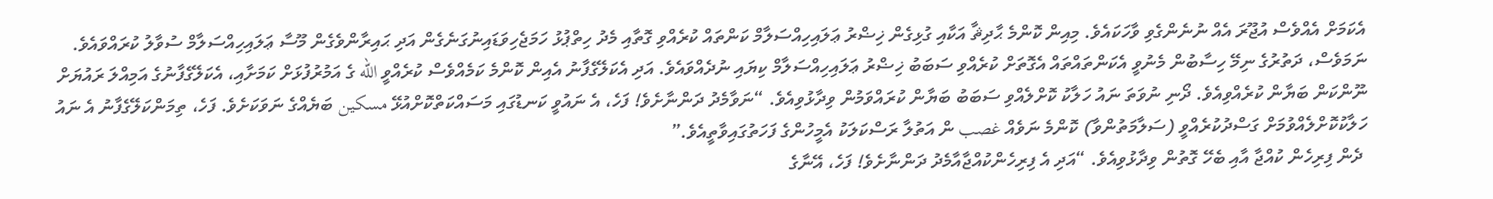އެކަމަށް އެއްވެސް އުޖޫރަ އެއް ނުނެންގެވި ވާހަކައެވެ. މިއިން ކޮންމެ ޙާދިޘާ އަކާއި ގުޅިގެން ޚިޟްރު ޢަލައިހިއްސަލާމް ކަންތައް ކުރެއްވި ގޮތާއި މެދު ހިތްޕުޅު ހަމަޖެހިވަޑައިނުގަނެގެން އަދި ޙައިރާންވެގެން މޫސާ ޢަލައިހިއްސަލާމް ސުވާލު ކުރައްވައެވެ. ނަމަވެސް، ދަތުރުގެ ނިމޭ ހިސާބުން މެނުވީ އެކަންތައްތައް އެގޮތަށް ކުރެއްވި ސަބަބު ޚިޟްރު ޢަލައިހިއްސަލާމް ކިޔައި ނުދެއްވައެވެ. އަދި އެކަލޭގެފާނު އެއިން ކޮންމެ ކަމެއްވެސް ކުރެއްވީ الله ގެ އަމުރުފުޅަށް ކަމަށާއި، އެކަލޭގެފާނުގެ އަމިއްލަ ރައުޔަށް ނޫންކަން ބަޔާން ކުރެއްވިއެވެ. ދޯނި ނުވަތަ ނައު ހަލާކު ކޮށްލެއްވި ސަބަބު ބަޔާން ކުރައްވަމުން ވިދާޅުވިއެވެ. “ނަވާމެދު ދަންނާށެވެ! ފަހެ، އެ ނައުވީ ކަނޑުގައި މަސައްކަތްކޮށްއުޅޭ مسكين ބަޔެއްގެ ނަވަކަށެވެ. ފަހެ، ތިމަންކަލޭގެފާނު އެ ނައު ހަލާކުކޮށްލެއްވުމަށް ގަސްދުކުރެއްވީ (ސަލާމަތުންވާ) ކޮންމެ ނަވެއް غصب ން އަތުލާ ރަސްކަލަކު އެމީހުންގެ ފަހަތުގައިވާތީއެވެ.”
 ދެން ފިރިހެން ކުއްޖާ އާއި ބެހޭ ގޮތުން ވިދާޅުވިއެވެ. “އަދި އެ ފިރިހެންކުއްޖާއާމެދު ދަންނާށެވެ! ފަހެ، އޭނާގެ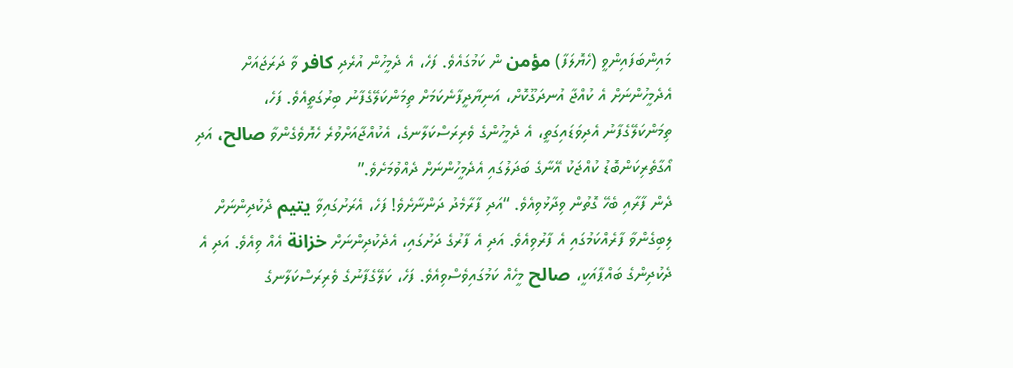މައިންބަފައިންވީ (ހެޔޮލަފާ) مؤمن ން ކަމުގައެވެ. ފަހެ، އެ ދެމީހުން އުރެދި كافر ވާ ދަރަޖައަށް އެދެމީހުންނަށް އެ ކުއްޖާ އުނދަގޫކޮށް، އަނިޔާދީފާނެކަމަށް ތިމަންކަލޭގެފާނު ބިރުގަތީއެވެ. ފަހެ، ތިމަންކަލޭގެފާނު އެދިވަޑައިގަތީ، އެ ދެމީހުންގެ ވެރިރަސްކަލާނގެ، އެކުއްޖާއަށްވުރެ ހެޔޮވެގެންވާ صالح، އަދި އޯގާތެރިކަންބޮޑު ކުއްޖަކު އޭނާގެ ބަދަލުގައި އެދެމީހުންނަށް ދެއްވުމަށެވެ.”
ދެން ފާރާއި ބެހޭ ގޮތުން ވިދާޅުވިއެވެ. “އަދި ފާރާމެދު ދަންނާށެވެ! ފަހެ، އެރަށުގައިވާ يتيم ދެކުދިންނަށް ލިބިގެންވާ ފާރެއްކަމުގައި އެ ފާރުވިއެވެ. އަދި އެ ފާރުގެ ދަށުގައި، އެދެކުދިންނަށް خزانة އެއް ވިއެވެ. އަދި އެ ދެކުދިންގެ ބައްޕާއަކީ، صالح މީހެއް ކަމުގައިވެސްވިއެވެ. ފަހެ، ކަލޭގެފާނުގެ ވެރިރަސްކަލާނގެ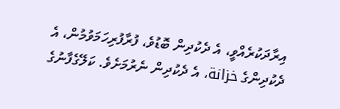އިރާދަކުރެއްވީ، އެ ދެކުދިން ބޮޑުވެ، ފުރާފުރިހަމަވުމުން، އެ ދެކުދިންގެ خزانة، އެ ދެކުދިން ނެރުމަށެވެ. ކަލޭގެފާނުގެ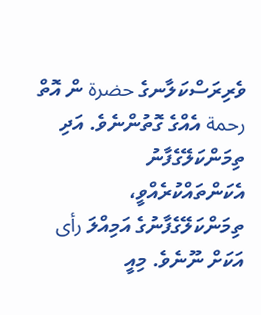ވެރިރަސްކަލާނގެ حضرة ން އޮތް رحمة އެއްގެ ގޮތުންނެވެ. އަދި ތިމަންކަލޭގެފާނު އެކަންތައްކުރެއްވީ، ތިމަންކަލޭގެފާނުގެ އަމިއްލަ رأى އަކަށް ނޫނެވެ. މިއީ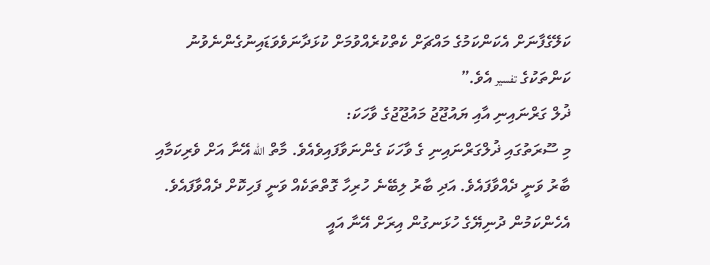ކަލޭގެފާނަށް އެކަންކަމުގެ މައްޗަށް ކެތްކުރެއްވުމަށް ކުޅަދާނަވެވަޑައިނުގެންނެވުނު ކަންތަކުގެ تفسير އެވެ.”
ޛުލް ގަރްނައިނި އާއި ޔައުޖޫޖު މައުޖޫޖުގެ ވާހަކަ:
މި ސޫރަތުގައި ޛުލްގަރްނައިނި ގެ ވާހަކަ ގެންނަވާފައިވެއެވެ. މާތް الله އޭނާ އަށް ވެރިކަމާއި ބާރު ވަނީ ދެއްވާފައެވެ. އަދި ބާރު ލިބޭނެ ހުރިހާ ގޮތްތަކެއް ވަނީ ފަހިކޮށް ދެއްވާފައެވެ. އެހެންކަމުން ދުނިޔޭގެ ހުޅަނގުން އިރަށް އޭނާ އައީ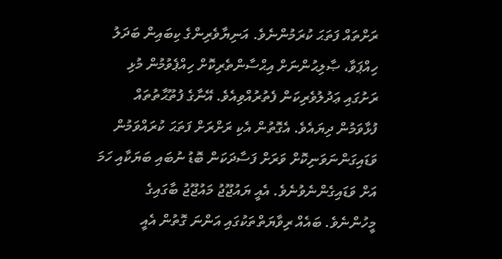ރަށްތައް ފަތަޙަ ކުރަމުންނެވެ. އަނިޔާވެރިންގެ ކިބައިން ބަދަލު ހިއްޕަވާ، ޞާލިޙުންނަށް އިޙްސާންތެރިކޮށް ހިއްޕެވުމުން މުޅި ރަށުގައި ޢަދުލުވެރިކަން ފެތުރުއްވިއެވެ. އޭނާގެ ފުތޫޙާތުތައް ފުޅާވަމުން ދިޔައެވެ. އެގޮތުން އެކި ރަށްރަށް ފަތަޙަ ކުރައްވަމުން ވަޑައިގަންނަވަނިކޮށް ވަރަށް ފަސާދަކަން ބޮޑު ނުބައި ބަޔަކާއި ހަމަ އަށް ވަޑައިގެންނެވުނެވެ. އެއީ ޔައުޖޫޖު މައުޖޫޖު ބާގައިގެ މީހުންނެވެ. ބައެއް ރިވާޔަތްތަކުގައި އަންނަ ގޮތުން އެއީ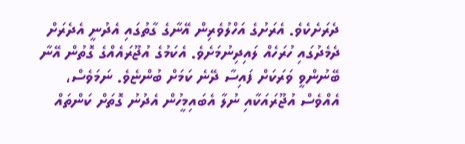ދެރަށެކެވެ. އެރަށުގެ އަހްލުވެރިން އޭނާގެ ގާތުގައި އެދުނީ އެދެރަށް ދެމެދުގައި ހުރަހެއް ލައިދިނުމަށެވެ. އެކަމުގެ އުޖޫރައެއްގެ ގޮތުން އޭނާ ބޭނުންވީ ވަރަކަށް ފައިސާ ދޭނެ ކަމަށް ބުންޏެވެ. ނަމަވެސް، އެއްވެސް އުޖޫރައަކާއި ނުލާ އެބައިމީހުން އެދުނު ގޮތަށް ކަންތައް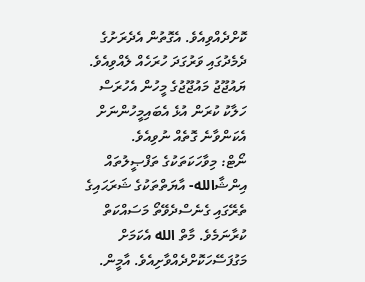ކޮށްދެއްވިއެވެ. އެގޮތުން އެދެރަށުގެ ދެމެދުގައި ވަރުގަދަ ހުރަހެއް ލެއްވިއެވެ. ޔައުޖޫޖު މައުޖޫޖުގެ މީހުން އެހުރަސް ހަލާކު ކުރަން އުޅެ އެބައިމީހުންނަށް އެކަންވާނެ ގޮތެއް ނުވިއެވެ.
ނޯޓް: މިވާހަކަތަކުގެ ތަފްޞީލުތައް އިންޝާالله- އާޔަތްތަކުގެ ޝަރަޙައިގެ ތެރޭގައި ގެނެސްދެވޭތޯ މަސައްކަތް ކުރާނަމެވެ. މާތް الله އެކަމަށް މަގުފަސޭހަކޮށްދެއްވާށިއެވެ. އާމީން.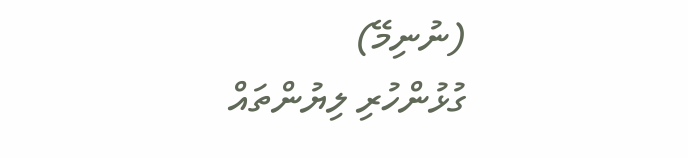(ނުނިމޭ)
ގުޅުންހުރި ލިޔުންތައް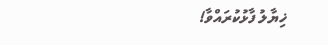ޚިޔާލު ފާޅުކުރައްވާ!